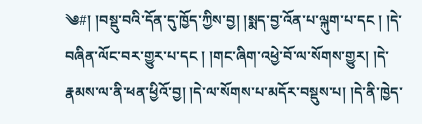༄#། །བསྡུ་བའི་དོན་དུ་ཁྱོད་ཀྱིས་བྱ། །སྨད་བྱ་འོན་པ་ལྐུག་པ་དང ། །དེ་བཞིན་ལོང་བར་གྱུར་པ་དང ། །གང་ཞིག་འཕྱེ་བོ་ལ་སོགས་གྱུར། །དེ་རྣམས་ལ་ནི་ཕན་ཕྱིའོ་བྱ། །དེ་ལ་སོགས་པ་མདོར་བསྡུས་པ། །དེ་ནི་ཁྱེད་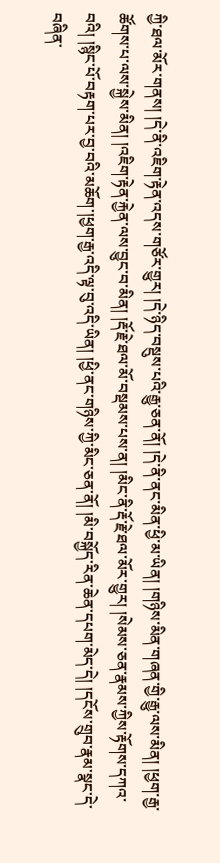ཀྱི་ཐལ་མོར་གནས། །དེ་ནི་འཇིག་རྟེན་འདས་གཙོར་གྱུར། །དེ་ཉིད་བསྡུས་པའི་རྒྱུ་ཅན་ནོ། །དེ་ནི་ནང་མིན་ཕྱི་མ་ཡིན། །གཉིས་མིན་གཞན་གྱི་རྒྱུ་ལས་མིན། །ཕྱག་རྒྱ་ཚོགས་པ་ལས་སྐྱེས་མིན། །འཇིག་རྟེན་རྐྱེན་ལས་བྱུང་བ་མིན། །རྡོ་རྗེ་ཐལ་མོ་བསྡམས་པས་ན། །མིང་ནི་རྡོ་རྗེ་ཐལ་མོར་གྱུར། །སེམས་ཅན་རྣམས་ཀྱིས་རྟོགས་དཀའ་བའི། །སྙིང་པོ་བརྟག་པར་བྱ་བའི་མཆོག་།ཕྱག་རྒྱ་འདི་ལྟ་བུ་འདི་ཡིན། །ཕྱི་ནང་གཉིས་ཀྱི་མིང་ཅན་ནོ། །མི་བསྐྱོད་རིན་ཆེན་དཔག་མེད་དེ། །དངོས་གྲུབ་རྣམ་སྣང་དེ་བཞིན་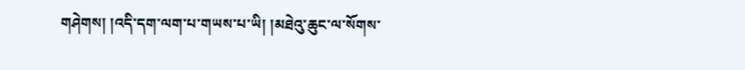གཤེགས། །འདི་དག་ལག་པ་གཡས་པ་ཡི། །མཐེའུ་ཆུང་ལ་སོགས་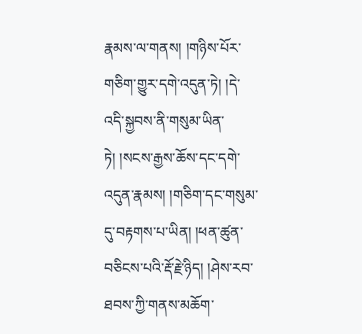རྣམས་ལ་གནས། །གཉིས་པོར་གཅིག་གྱུར་དགེ་འདུན་ཏེ། །དེ་འདི་སྐྱབས་ནི་གསུམ་ཡིན་ཏེ། །སངས་རྒྱས་ཆོས་དང་དགེ་འདུན་རྣམས། །གཅིག་དང་གསུམ་དུ་བརྟགས་པ་ཡིན། །ཕན་ཚུན་བཅིངས་པའི་རྡོ་རྗེ་ཉིད། །ཤེས་རབ་ཐབས་ཀྱི་གནས་མཆོག་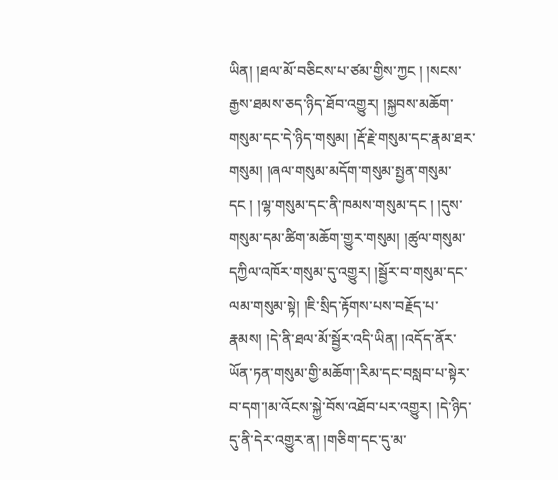ཡིན། །ཐལ་མོ་བཅིངས་པ་ཙམ་གྱིས་ཀྱང ། །སངས་རྒྱས་ཐམས་ཅད་ཉིད་ཐོབ་འགྱུར། །སྐྱབས་མཆོག་གསུམ་དང་དེ་ཉིད་གསུམ། །རྡོ་རྗེ་གསུམ་དང་རྣམ་ཐར་གསུམ། །ཞལ་གསུམ་མདོག་གསུམ་སྤྱན་གསུམ་
དང ། །ལྷ་གསུམ་དང་ནི་ཁམས་གསུམ་དང ། །དུས་གསུམ་དམ་ཚིག་མཆོག་གྱུར་གསུམ། །ཚུལ་གསུམ་དཀྱིལ་འཁོར་གསུམ་དུ་འགྱུར། །སྦྱོར་བ་གསུམ་དང་ལམ་གསུམ་སྟེ། །ཇི་སྲིད་རྟོགས་པས་བརྗོད་པ་རྣམས། །དེ་ནི་ཐལ་མོ་སྦྱོར་འདི་ཡིན། །འདོད་ནོར་ཡོན་ཏན་གསུམ་གྱི་མཆོག་།རིམ་དང་བསླབ་པ་སྟེར་བ་དག་།མ་འོངས་སྐྱེ་བོས་འཐོབ་པར་འགྱུར། །དེ་ཉིད་དུ་ནི་དེར་འགྱུར་ན། །གཅིག་དང་དུ་མ་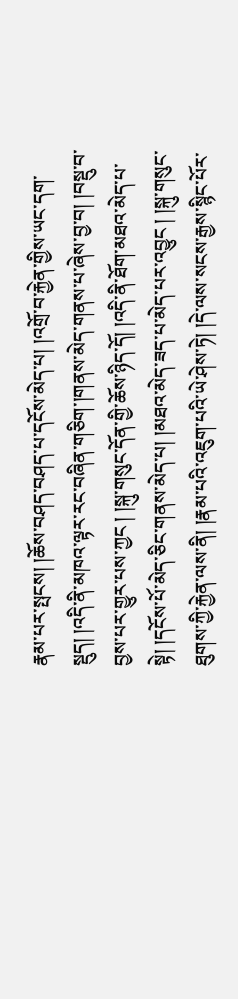རྣམ་པར་སྤངས། །ཆོས་བཤད་བཤད་པ་དངོས་མེད་པ། །འགྲོ་བ་རྐྱེན་གྱིས་ཡང་དག་སྡུད། །འདི་ནི་མཁའ་ལྟར་རང་བཞིན་གཅིག་།གནས་མེད་གནས་པ་ཞེས་བྱ་བ། །བསྡུ་བ་བྱས་པར་གྱུར་པས་ཀྱང ། །སྐུ་གསུང་དོན་གྱི་ཆོས་ཉིད་དོ། །འདི་ནི་ཐོག་མཐའ་མེད་པ་སྟེ། །དངོས་པོ་མེད་ཅིང་གནས་མེད་པ། །མཐའ་མེད་ཟད་པ་མེད་པར་འབྱུང ། །སྐུ་གསུང་ཐུགས་ཀྱི་རྐྱེན་ལས་ནི། །རྣམ་པའི་འཇུག་པའི་ཡེ་ཤེས་ཏེ། །དེ་ལས་སངས་རྒྱས་སྙིང་པོར་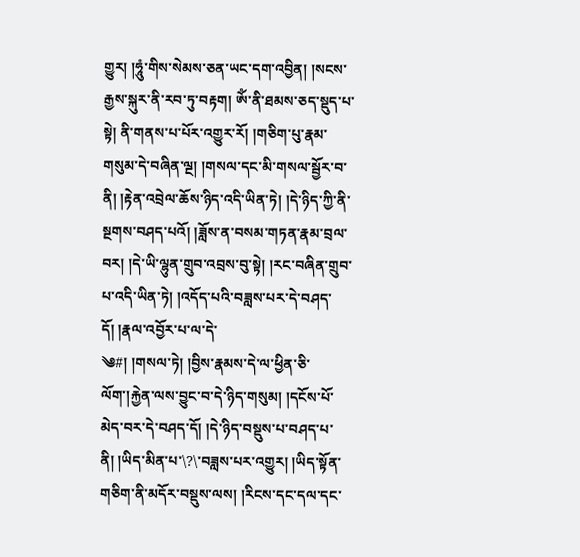གྱུར། །ཧཱུཾ་གིས་སེམས་ཅན་ཡང་དག་འབྱིན། །སངས་རྒྱས་སྐུར་ནི་རབ་ཏུ་བརྟག། ཨོཾ་ནི་ཐམས་ཅད་སྡུད་པ་སྟེ། ནི་གནས་པ་པོར་འགྱུར་རོ། །གཅིག་པུ་རྣམ་གསུམ་དེ་བཞིན་ལྔ། །གསལ་དང་མི་གསལ་སྦྱོར་བ་ནི། །རྟེན་འབྲེལ་ཆོས་ཉིད་འདི་ཡིན་ཏེ། །དེ་ཉིད་ཀྱི་ནི་སྔགས་བཤད་པའོ། །ཟློས་ན་བསམ་གཏན་རྣམ་བྲལ་བར། །དེ་ཡི་ལྷུན་གྲུབ་འབྲས་བུ་སྟེ། །རང་བཞིན་གྲུབ་པ་འདི་ཡིན་ཏེ། །འདོད་པའི་བཟླས་པར་དེ་བཤད་དོ། །རྣལ་འབྱོར་པ་ལ་དེ་
༄#། །གསལ་ཏེ། །བྱིས་རྣམས་དེ་ལ་ཕྱིན་ཅི་ལོག་།རྐྱེན་ལས་བྱུང་བ་དེ་ཉིད་གསུམ། །དངོས་པོ་མེད་བར་དེ་བཤད་དོ། །དེ་ཉིད་བསྡུས་པ་བཤད་པ་ནི། །ཡིད་མིན་པ་\?\་བཟླས་པར་འགྱུར། །ཡིད་སྟོན་གཅིག་ནི་མདོར་བསྡུས་ལས། །རིངས་དང་དལ་དང་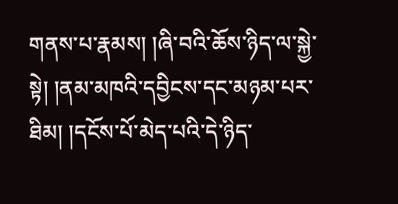གནས་པ་རྣམས། །ཞི་བའི་ཆོས་ཉིད་ལ་སྐྱེ་སྟེ། །ནམ་མཁའི་དབྱིངས་དང་མཉམ་པར་ཐིམ། །དངོས་པོ་མེད་པའི་དེ་ཉིད་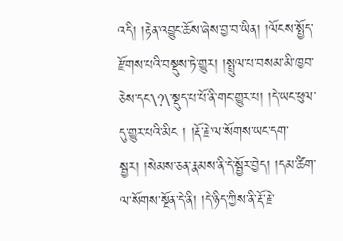འདི། །རྟེན་འབྱུང་ཆོས་ཞེས་བྱ་བ་ཡིན། །ལོངས་སྤྱོད་རྫོགས་པའི་བསྡུས་ཏེ་གྱུར། །སྤྲུལ་པ་བསམ་མི་ཁྱབ་ཅེས་དང་\?\་སྡུད་པ་པོ་ནི་གང་གྱུར་པ། །དེ་ཡང་ཕུལ་དུ་གྱུར་པའི་མིང ། །རྡོ་རྗེ་ལ་སོགས་ཡང་དག་སྦྱར། །སེམས་ཅན་རྣམས་ནི་དེ་སྦྱོར་བྱེད། །དམ་ཚིག་ལ་སོགས་སྔོན་དེ་ནི། །དེ་ཉིད་ཀྱིས་ནི་རྡོ་རྗེ་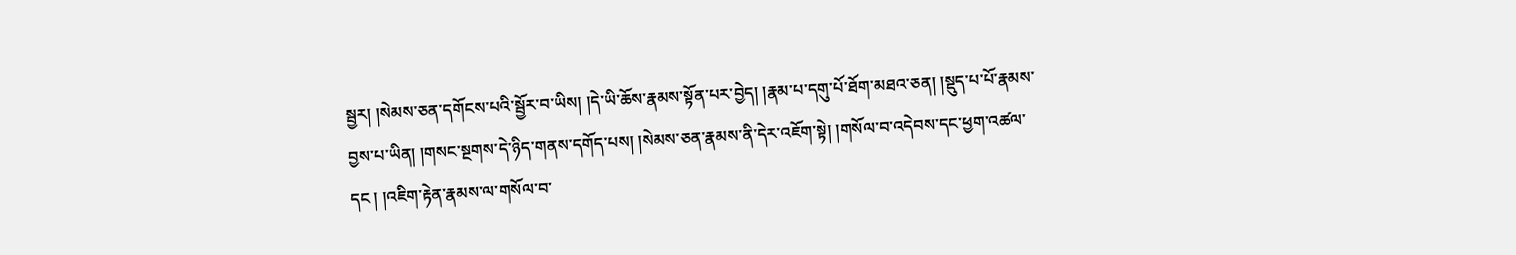སྦྱར། །སེམས་ཅན་དགོངས་པའི་སྦྱོར་བ་ཡིས། །དེ་ཡི་ཆོས་རྣམས་སྟོན་པར་བྱེད། །རྣམ་པ་དགུ་པོ་ཐོག་མཐའ་ཅན། །སྡུད་པ་པོ་རྣམས་བྱས་པ་ཡིན། །གསང་སྔགས་དེ་ཉིད་གནས་དགོད་པས། །སེམས་ཅན་རྣམས་ནི་དེར་འཇོག་སྟེ། །གསོལ་བ་འདེབས་དང་ཕྱག་འཚལ་དང ། །འཇིག་རྟེན་རྣམས་ལ་གསོལ་བ་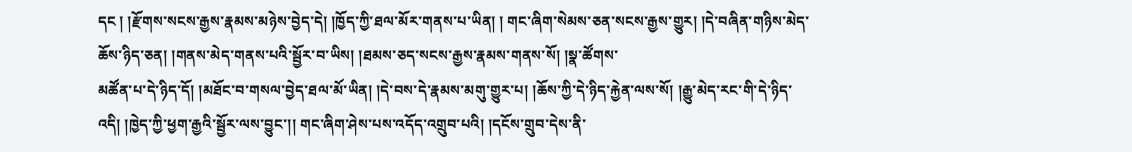དང ། །རྫོགས་སངས་རྒྱས་རྣམས་མཉེས་བྱེད་དེ། །ཁྱོད་ཀྱི་ཐལ་མོར་གནས་པ་ཡིན། ། གང་ཞིག་སེམས་ཅན་སངས་རྒྱས་གྱུར། །དེ་བཞིན་གཉིས་མེད་ཆོས་ཉིད་ཅན། །གནས་མེད་གནས་པའི་སྦྱོར་བ་ཡིས། །ཐམས་ཅད་སངས་རྒྱས་རྣམས་གནས་སོ། །སྣ་ཚོགས་
མཚོན་པ་དེ་ཉིད་དོ། །མཐོང་བ་གསལ་བྱེད་ཐལ་མོ་ཡིན། །དེ་བས་དེ་རྣམས་མགུ་གྱུར་པ། །ཆོས་ཀྱི་དེ་ཉིད་རྐྱེན་ལས་སོ། །རྒྱུ་མེད་རང་གི་དེ་ཉིད་འདི། །ཁྱེད་ཀྱི་ཕྱག་རྒྱའི་སྦྱོར་ལས་བྱུང་།། གང་ཞིག་ཤེས་པས་འདོད་འགྲུབ་པའི། །དངོས་གྲུབ་དེས་ནི་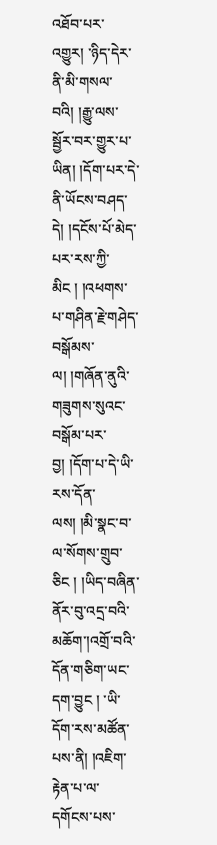འཐོབ་པར་འགྱུར། ་ཉིད་དེར་ནི་མི་གསལ་བའི། །རྒྱུ་ལས་སྦྱོར་བར་གྱུར་པ་ཡིན། །དོག་པར་དེ་ནི་ཡོངས་བཤད་དེ། །དངོས་པོ་མེད་པར་རས་ཀྱི་མིང ། །འཕགས་པ་གཤིན་རྗེ་གཤེད་བསྒོམས་ལ། །གཞོན་ནུའི་གཟུགས་སུའང་བསྒོམ་པར་བྱ། །དོག་པ་དེ་ཡི་རས་དོན་ལས། །མི་སྣང་བ་ལ་སོགས་གྲུབ་ཅིང ། །ཡིད་བཞིན་ནོར་བུ་འདྲ་བའི་མཆོག་།འགྲོ་བའི་དོན་གཅིག་ཡང་དག་བྱུང ། ་ཡི་དོག་རས་མཚོན་པས་ནི། །འཇིག་རྟེན་པ་ལ་དགོངས་པས་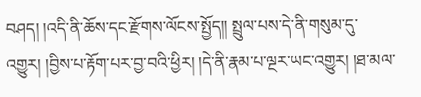བཤད། །འདི་ནི་ཆོས་དང་རྫོགས་ལོངས་སྤྱོད།། སྤྲུལ་པས་དེ་ནི་གསུམ་དུ་འགྱུར། །བྱིས་པ་རྟོག་པར་བྱ་བའི་ཕྱིར། །དེ་ནི་རྣམ་པ་ལྔར་ཡང་འགྱུར། །ཐ་མལ་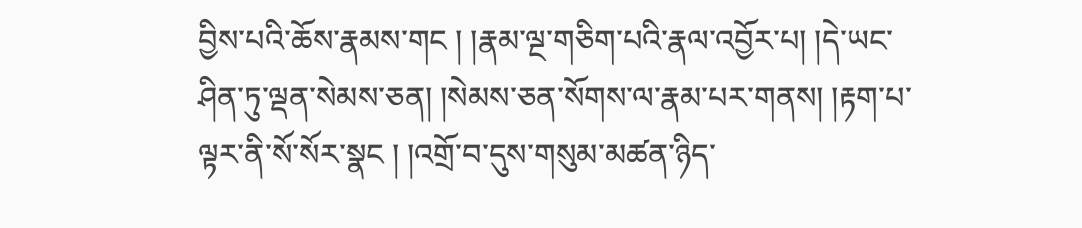བྱིས་པའི་ཆོས་རྣམས་གང ། །རྣམ་ལྔ་གཅིག་པའི་རྣལ་འབྱོར་པ། །དེ་ཡང་ཤིན་ཏུ་ལྡན་སེམས་ཅན། །སེམས་ཅན་སོགས་ལ་རྣམ་པར་གནས། །རྟག་པ་ལྟར་ནི་སོ་སོར་སྣང ། །འགྲོ་བ་དུས་གསུམ་མཚན་ཉིད་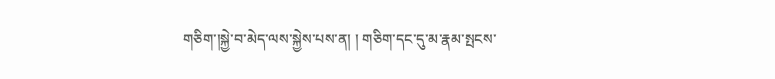གཅིག་།སྐྱེ་བ་མེད་ལས་སྐྱེས་པས་ན། ། གཅིག་དང་དུ་མ་རྣམ་སྤངས་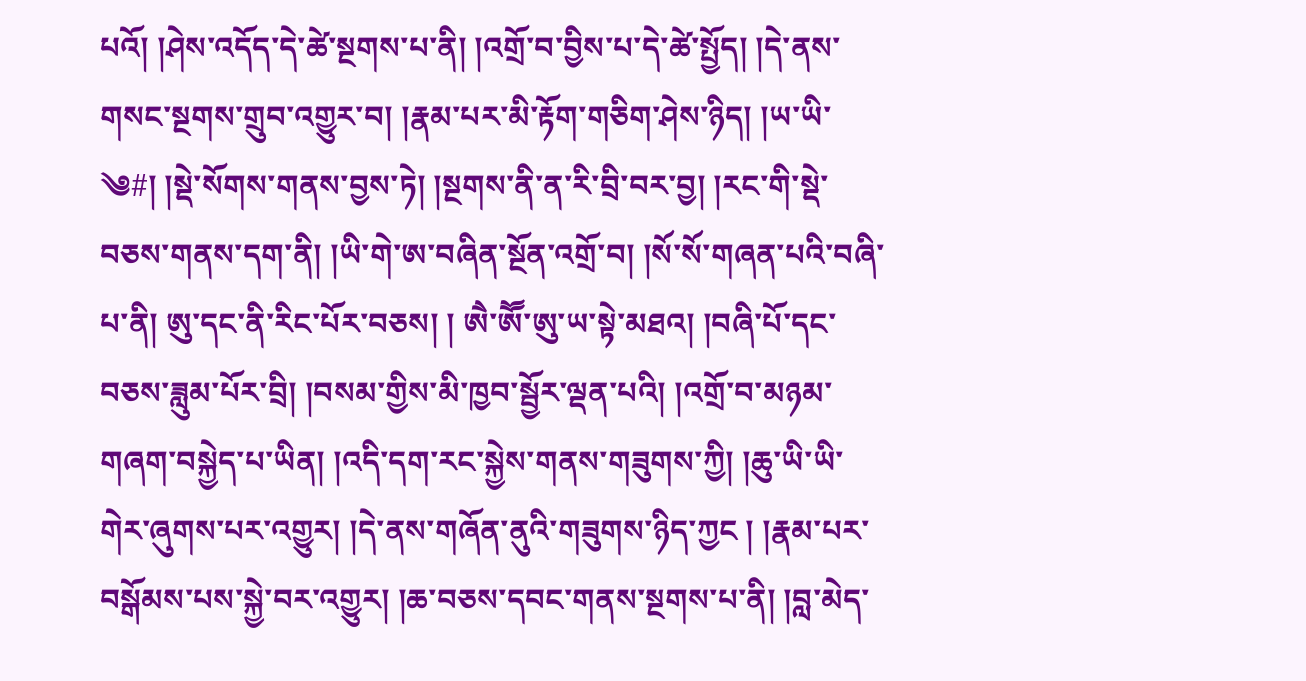པའོ། །ཤེས་འདོད་དེ་ཚེ་སྔགས་པ་ནི། །འགྲོ་བ་བྱིས་པ་དེ་ཚེ་སྤྱོད། །དེ་ནས་གསང་སྔགས་གྲུབ་འགྱུར་བ། །རྣམ་པར་མི་རྟོག་གཅིག་ཤེས་ཉིད། །ཡ་ཡི་
༄#། །སྡེ་སོགས་གནས་བྱས་ཏེ། །སྔགས་ནི་ན་རི་བྲི་བར་བྱ། །རང་གི་སྡེ་བཅས་གནས་དག་ནི། །ཡི་གེ་ཨ་བཞིན་སྔོན་འགྲོ་བ། །སོ་སོ་གཞན་པའི་བཞི་པ་ནི། ཨུ་དང་ནི་རིང་པོར་བཅས། ། ཨཻ་ཨཽ་ཨུ་ཡ་སྟེ་མཐའ། །བཞི་པོ་དང་བཅས་ཟླུམ་པོར་བྲི། །བསམ་གྱིས་མི་ཁྱབ་སྦྱོར་ལྡན་པའི། །འགྲོ་བ་མཉམ་གཞག་བསྐྱེད་པ་ཡིན། །འདི་དག་རང་སྐྱེས་གནས་གཟུགས་ཀྱི། །ཆུ་ཡི་ཡི་གེར་ཞུགས་པར་འགྱུར། །དེ་ནས་གཞོན་ནུའི་གཟུགས་ཉིད་ཀྱང ། །རྣམ་པར་བསྒོམས་པས་སྐྱེ་བར་འགྱུར། །ཆ་བཅས་དབང་གནས་སྔགས་པ་ནི། །བླ་མེད་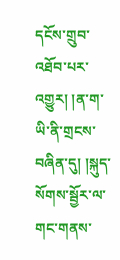དངོས་གྲུབ་འཐོབ་པར་འགྱུར། །ན་ག་ཡི་ནི་གྲངས་བཞིན་དུ། །སྐུད་སོགས་སྦྱོར་ལ་གང་གནས་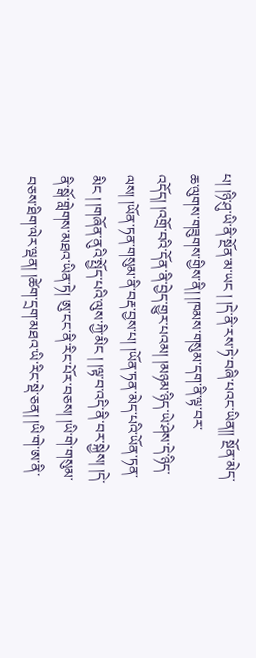པ། །ཉི་ཤུ་ཡི་ནི་སྔོན་མ་ཡང ། །དེ་ནི་རས་ཏེ་བཞི་པའང་ཡིན།། སྔོན་མེད་ཆ་ལུགས་གཟུགས་གྱིས་ནི། །ཁམས་གསུམ་དག་ནི་ལྟ་བར་འདོད། །འགྲོ་བའི་དོན་ནི་བྱེད་གྱུར་པའམ། །མཉམ་ཉིད་ཡེ་ཤེས་དེ་ཉིད་ལས། །ཡོན་ཏན་གསུམ་ནི་བརྡ་བྱས་པ། །ཡོན་ཏན་མེད་པའི་ཡོན་ཏན་མིང ། །གཞོན་ནུའི་སྤྱོད་པའི་ལུས་ཀྱི་མིང ། །ལྟ་བ་འདི་ནི་བར་སྐྱེས། །དེ་ནི་སྒོ་གླེགས་མཐའ་ཡིན་ཏེ། ཨུ་ངང་ནི་རིང་པོར་བཅས། །ཡི་གེ་གསུམ་བཅས་ཐིག་ལེར་ལྡན། །ཚེག་དྲག་མཐའ་ཡི་རིང་སྡེ་ཅན། །ཡི་གེ་ཨ་ནི་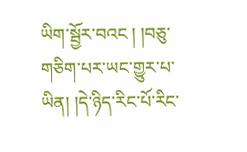ཡིག་སྦྱོར་བའང ། །བཅུ་གཅིག་པར་ཡང་གྱུར་པ་ཡིན། །དེ་ཉིད་རིང་པོ་རིང་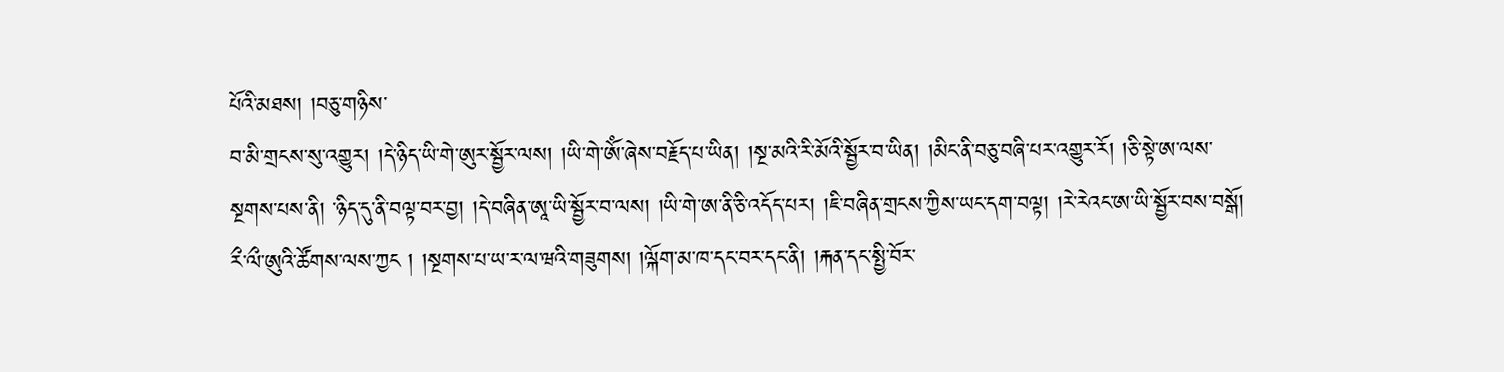པོའི་མཐས། །བཅུ་གཉིས་
བ་མི་གྲངས་སུ་འགྱུར། །དེ་ཉིད་ཡི་གེ་ཨུར་སྦྱོར་ལས། །ཡི་གེ་ཨོཾ་ཞེས་བརྗོད་པ་ཡིན། །སྔ་མའི་རི་མོའི་སྦྱོར་བ་ཡིན། །མིང་ནི་བཅུ་བཞི་པར་འགྱུར་རོ། །ཅི་སྟེ་ཨ་ལས་སྔགས་པས་ནི། ་ཉིད་དུ་ནི་བལྟ་བར་བྱ། །དེ་བཞིན་ཨཱ་ཡི་སྦྱོར་བ་ལས། །ཡི་གེ་ཨ་ནི་ཅི་འདོད་པར། །ཇི་བཞིན་གྲངས་ཀྱིས་ཡང་དག་བལྟ། །རེ་རེའང་ཨ་ཡི་སྦྱོར་བས་བསྒོ། རྀ་ལྀ་ཨུའི་ཚོགས་ལས་ཀྱང ། །སྔགས་པ་ཡ་ར་ལ་ཝའི་གཟུགས། །ལྐོག་མ་ཁ་དང་བར་དང་ནི། །རྐན་དང་སྤྱི་བོར་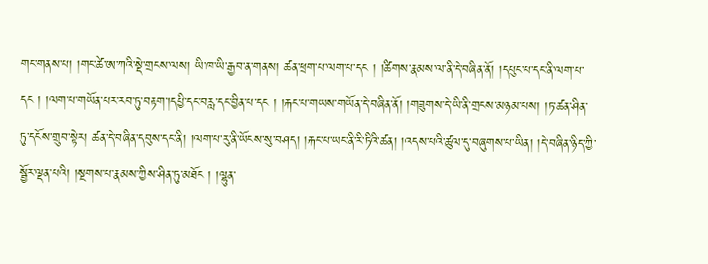གང་གནས་པ། །གང་ཚེ་ཨ་ཀའི་སྡེ་གྲངས་ལས། ཡི་ཁ་ཡི་རྒྱབ་ན་གནས། ཚན་ཕྲག་པ་ལག་པ་དང ། །ཚིགས་རྣམས་ལ་ནི་དེ་བཞིན་ནོ། །དཔུང་པ་དང་ནི་ལག་པ་དང ། །ལག་པ་གཡོན་པར་རབ་ཏུ་བརྟག་།དཔྱི་དང་བརླ་དང་བྱིན་པ་དང ། །རྐང་པ་གཡས་གཡོན་དེ་བཞིན་ནོ། །གཟུགས་དེ་ཡི་ནི་གྲངས་མཉམ་པས། །ཏ་ཚན་ཤིན་ཏུ་དངོས་གྲུབ་སྟེར། ཚན་དེ་བཞིན་དབུས་དང་ནི། །ལག་པ་རུ་ནི་ཡོངས་སུ་བཤད། །རྐང་པ་ཡང་ནི་རི་ཏིའི་ཚན། །འདས་པའི་ཚུལ་དུ་བཞུགས་པ་ཡིན། །དེ་བཞིན་ཉིད་ཀྱི་སྦྱོར་ལྡན་པའི། །སྔགས་པ་རྣམས་ཀྱིས་ཤིན་ཏུ་མཐོང ། །ལྷུན་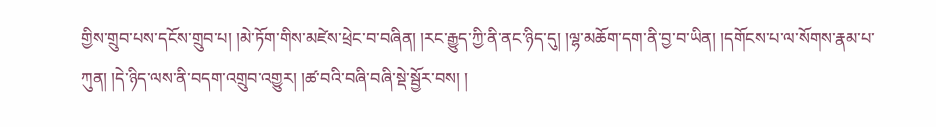གྱིས་གྲུབ་པས་དངོས་གྲུབ་པ། །མེ་ཏོག་གིས་མཛེས་ཕྲེང་བ་བཞིན། །རང་རྒྱུད་ཀྱི་ནི་ནང་ཉིད་དུ། །ལྷ་མཆོག་དག་ནི་བྱ་བ་ཡིན། །དགོངས་པ་ལ་སོགས་རྣམ་པ་ཀུན། །དེ་ཉིད་ལས་ནི་བདག་འགྲུབ་འགྱུར། །ཚ་བའི་བཞི་བཞི་སྡེ་སྦྱོར་བས། །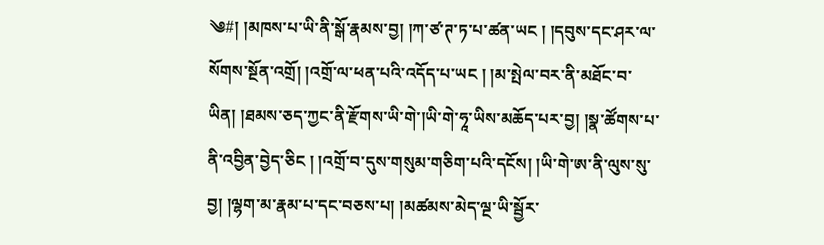༄#། །མཁས་པ་ཡི་ནི་སྒོ་རྣམས་བྱ། །ཀ་ཙ་ཊ་ཏ་པ་ཚན་ཡང ། །དབུས་དང་ཤར་ལ་སོགས་སྔོན་འགྲོ། །འགྲོ་ལ་ཕན་པའི་འདོད་པ་ཡང ། །མ་སྤེལ་བར་ནི་མཐོང་བ་ཡིན། །ཐམས་ཅད་ཀྱང་ནི་རྫོགས་ཡི་གེ་།ཡི་གེ་ཧཱ་ཡིས་མཆོད་པར་བྱ། །སྣ་ཚོགས་པ་ནི་འབྱིན་བྱེད་ཅིང ། །འགྲོ་བ་དུས་གསུམ་གཅིག་པའི་དངོས། །ཡི་གེ་ཨ་ནི་ལུས་སུ་བྱ། །ལྷག་མ་རྣམ་པ་དང་བཅས་པ། །མཚམས་མེད་ལྔ་ཡི་སྦྱོར་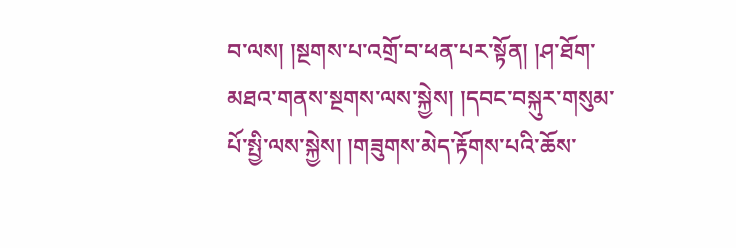བ་ལས། །སྔགས་པ་འགྲོ་བ་ཕན་པར་སྟོན། །ཤ་ཐོག་མཐའ་གནས་སྔགས་ལས་སྐྱེས། །དབང་བསྐུར་གསུམ་པོ་སྤྱི་ལས་སྐྱེས། །གཟུགས་མེད་རྟོགས་པའི་ཆོས་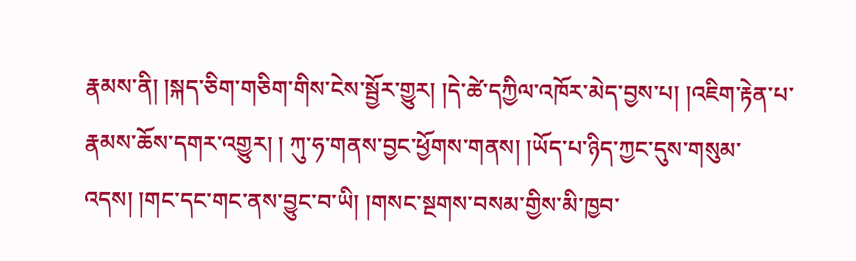རྣམས་ནི། །སྐད་ཅིག་གཅིག་གིས་ངེས་སྦྱོར་གྱུར། །དེ་ཚེ་དཀྱིལ་འཁོར་མེད་བྱས་པ། །འཇིག་རྟེན་པ་རྣམས་ཆོས་དགར་འགྱུར། ། ཀུ་ཧ་གནས་བྱང་ཕྱོགས་གནས། །ཡོད་པ་ཉིད་ཀྱང་དུས་གསུམ་འདས། །གང་དང་གང་ནས་བྱུང་བ་ཡི། །གསང་སྔགས་བསམ་གྱིས་མི་ཁྱབ་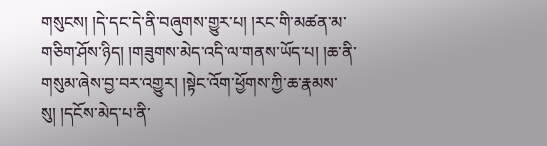གསུངས། །དེ་དང་དེ་ནི་བཞུགས་གྱུར་པ། །རང་གི་མཚན་མ་གཅིག་ཤོས་ཉིད། །གཟུགས་མེད་འདི་ལ་གནས་ཡོད་པ། །ཆ་ནི་གསུམ་ཞེས་བྱ་བར་འགྱུར། །སྟེང་འོག་ཕྱོགས་ཀྱི་ཆ་རྣམས་སུ། །དངོས་མེད་པ་ནི་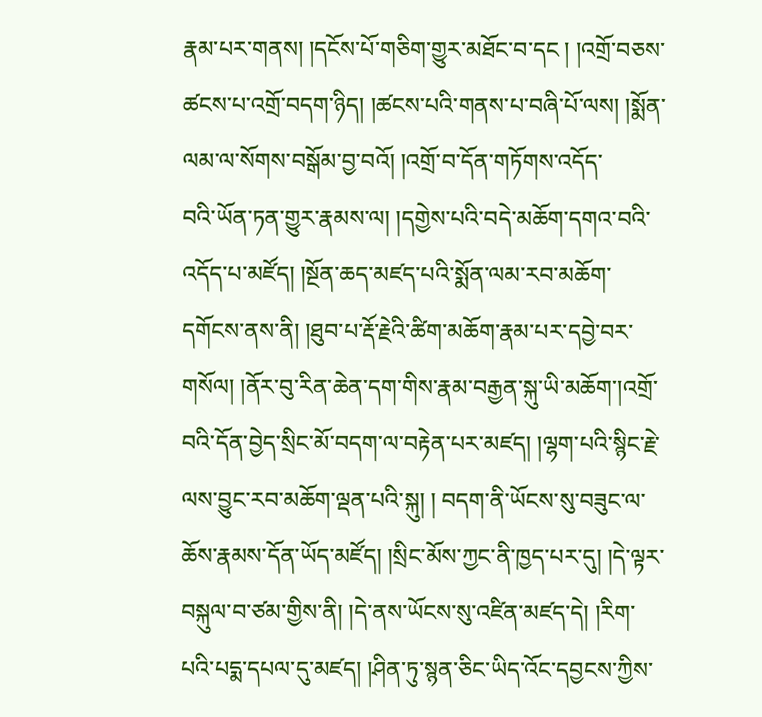རྣམ་པར་གནས། །དངོས་པོ་གཅིག་གྱུར་མཐོང་བ་དང ། །འགྲོ་བཅས་ཚངས་པ་འགྲོ་བདག་ཉིད། །ཚངས་པའི་གནས་པ་བཞི་པོ་ལས། །སྨོན་ལམ་ལ་སོགས་བསྒོམ་བྱ་བའོ། །འགྲོ་བ་དོན་གཏོགས་འདོད་
བའི་ཡོན་ཏན་གྱུར་རྣམས་ལ། །དགྱེས་པའི་བདེ་མཆོག་དགའ་བའི་འདོད་པ་མཛོད། །སྔོན་ཆད་མཛད་པའི་སྨོན་ལམ་རབ་མཆོག་དགོངས་ནས་ནི། །ཐུབ་པ་རྡོ་རྗེའི་ཚིག་མཆོག་རྣམ་པར་དབྱེ་བར་གསོལ། །ནོར་བུ་རིན་ཆེན་དག་གིས་རྣམ་བརྒྱན་སྐུ་ཡི་མཆོག་།འགྲོ་བའི་དོན་བྱེད་སྲིང་མོ་བདག་ལ་བརྟེན་པར་མཛད། །ལྷག་པའི་སྙིང་རྗེ་ལས་བྱུང་རབ་མཆོག་ལྡན་པའི་སྐུ། ། བདག་ནི་ཡོངས་སུ་བཟུང་ལ་ཆོས་རྣམས་དོན་ཡོད་མཛོད། །སྲིང་མོས་ཀྱང་ནི་ཁྱད་པར་དུ། །དེ་ལྟར་བསྐུལ་བ་ཙམ་གྱིས་ནི། །དེ་ནས་ཡོངས་སུ་འཛིན་མཛད་དེ། །རིག་པའི་པདྨ་དཔལ་དུ་མཛད། །ཤིན་ཏུ་སྙན་ཅིང་ཡིད་འོང་དབྱངས་ཀྱིས་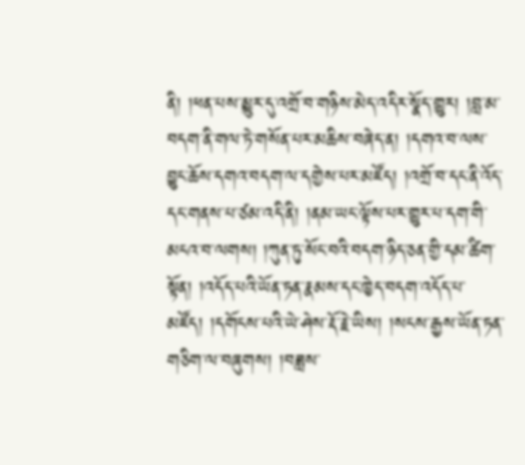ནི། །ཕན་པས་མྱུར་དུ་འགྲོ་བ་གཉིས་མེད་འདིར་སྣོད་གྱུར། །བླ་མ་བདག་ནི་གལ་ཏེ་གསོན་པར་མཆིས་བཞེད་ན། །དགའ་བ་ལས་བྱུང་ཆོས་དགའ་བདག་ལ་དགྱེས་པར་མཛོད། །འགྲོ་བ་དང་ནི་འོད་དང་གནས་པ་ཙམ་འདི་ནི། །ནམ་ཡང་ལྟོས་པར་གྱུར་པ་དག་གི་མངའ་བ་ལགས། །ཀུན་ཏུ་སོང་བའི་བདག་ཉིད་ཅན་གྱི་དམ་ཚིག་སྟོན། །འདོད་པའི་ཡོན་ཏན་རྣམས་དང་ཁྱེད་བདག་འདོད་པ་མཛོད། །དགོངས་པའི་ཡེ་ཤེས་རྡོ་རྗེ་ཡིས། །སངས་རྒྱས་ཡོན་ཏན་གཅིག་ལ་བཞུགས། །བཟླས་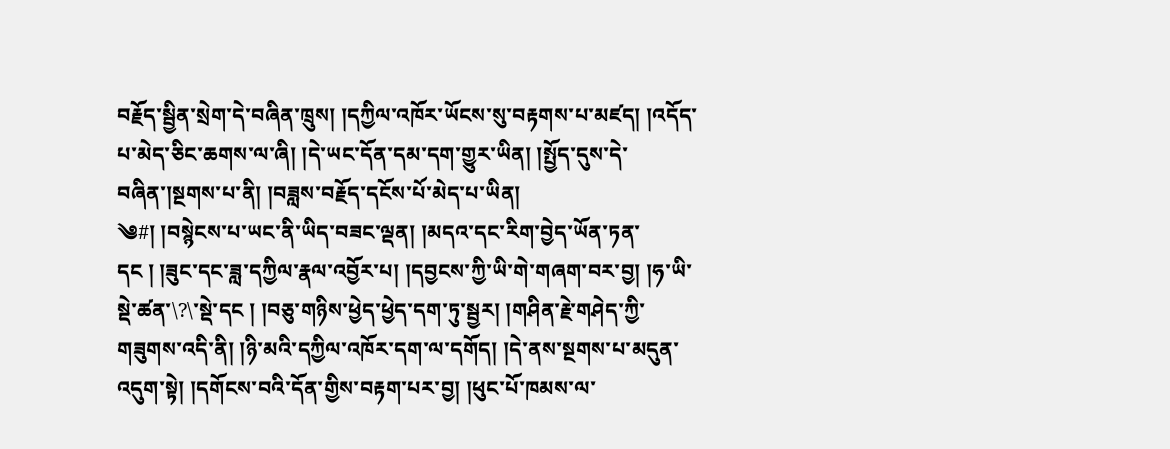བརྗོད་སྦྱིན་སྲེག་དེ་བཞིན་ཁྲུས། །དཀྱིལ་འཁོར་ཡོངས་སུ་བརྟགས་པ་མཛད། །འདོད་པ་མེད་ཅིང་ཆགས་ལ་ཞི། །དེ་ཡང་དོན་དམ་དག་གྱུར་ཡིན། །སྤྱོད་དུས་དེ་བཞིན་།སྔགས་པ་ནི། །བཟླས་བརྗོད་དངོས་པོ་མེད་པ་ཡིན།
༄#། །བསྙེངས་པ་ཡང་ནི་ཡིད་བཟང་ལྡན། །མདའ་དང་རིག་བྱེད་ཡོན་ཏན་དང ། །ཟུང་དང་ཟླ་དཀྱིལ་རྣལ་འབྱོར་པ། །དབྱངས་ཀྱི་ཡི་གེ་གཞག་བར་བྱ། །ཧ་ཡི་སྡེ་ཚན་\?\་སྡེ་དང ། །བཅུ་གཉིས་ཕྱེད་ཕྱེད་དག་ཏུ་སྦྱར། །གཤིན་རྗེ་གཤེད་ཀྱི་གཟུགས་འདི་ནི། །ཉི་མའི་དཀྱིལ་འཁོར་དག་ལ་དགོད། །དེ་ནས་སྔགས་པ་མདུན་འདུག་སྟེ། །དགོངས་བའི་དོན་གྱིས་བརྟག་པར་བྱ། །ཕུང་པོ་ཁམས་ལ་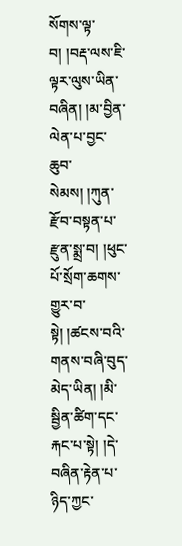སོགས་ལྟ་བ། །བརྡ་ལས་ཇི་ལྟར་ལུས་ཡིན་བཞིན། །མ་བྱིན་ལེན་པ་བྱང་ཆུབ་སེམས། །ཀུན་རྫོབ་བསྟན་པ་རྫུན་སྨྲ་བ། །ཕུང་པོ་སྲོག་ཆགས་གྱུར་བ་སྟེ། །ཚངས་བའི་གནས་བཞི་བུད་མེད་ཡིན། །མི་སྦྱིན་ཚིག་དང་རྐང་པ་སྟེ། །དེ་བཞིན་རྟེན་པ་ཉིད་ཀྱང་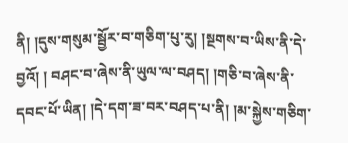ནི། །དུས་གསུམ་སྦྱོར་བ་གཅིག་པུ་རུ། །སྔགས་བ་ཡིས་ནི་དེ་བྱའོ། ། བཤང་བ་ཞེས་ནི་ཡུལ་ལ་བཤད། །གཅི་བ་ཞེས་ནི་དབང་པོ་ཡིན། །དེ་དག་ཟ་བར་བཤད་པ་ནི། །མ་སྐྱེས་གཅིག་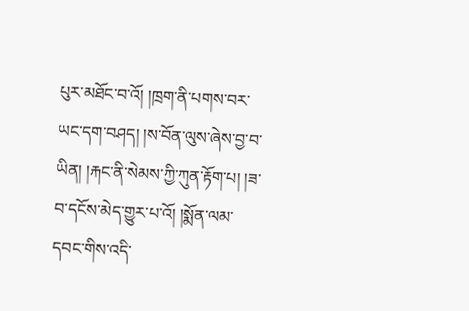པུར་མཐོང་བ་འོ། །ཁྲག་ནི་པགས་བར་ཡང་དག་བཤད། །ས་བོན་ལུས་ཞེས་བྱ་བ་ཡིན། །རྐང་ནི་སེམས་ཀྱི་ཀུན་རྟོག་པ། །ཟ་བ་དངོས་མེད་གྱུར་པ་འོ། །སྨོན་ལམ་དབང་གིས་འདི་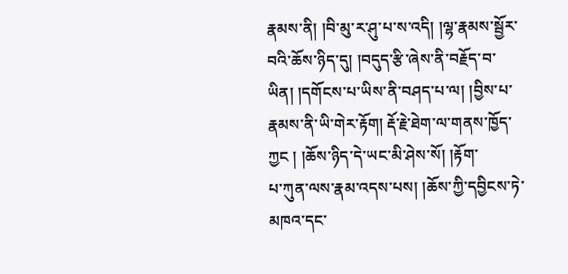རྣམས་ནི། །བི་མུ་ར་ཤུ་པ་ས་འདི། །ལྷ་རྣམས་སྦྱོར་བའི་ཆོས་ཉིད་དུ། །བདུད་རྩི་ཞེས་ནི་བརྗོད་བ་ཡིན། །དགོངས་པ་ཡིས་ནི་བཤད་པ་ལ། །བྱིས་པ་རྣམས་ནི་ཡི་གེར་རྟོག། རྡོ་རྗེ་ཐེག་ལ་གནས་ཁྱོད་ཀྱང ། །ཆོས་ཉིད་དེ་ཡང་མི་ཤེས་སོ། །རྟོག་
པ་ཀུན་ལས་རྣམ་འདས་པས། །ཆོས་ཀྱི་དབྱིངས་ཏེ་མཁའ་དང་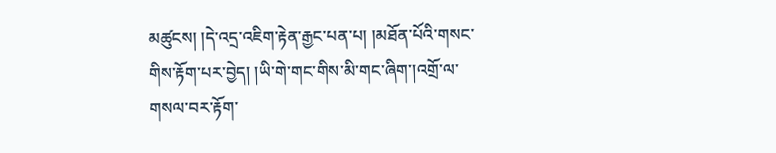མཚུངས། །དེ་འདྲ་འཇིག་རྟེན་རྒྱང་པན་པ། །མཐོན་པོའི་གསང་གིས་རྟོག་པར་བྱེད། །ཡི་གེ་གང་གིས་མི་གང་ཞིག་།འགྲོ་ལ་གསལ་བར་རྟོག་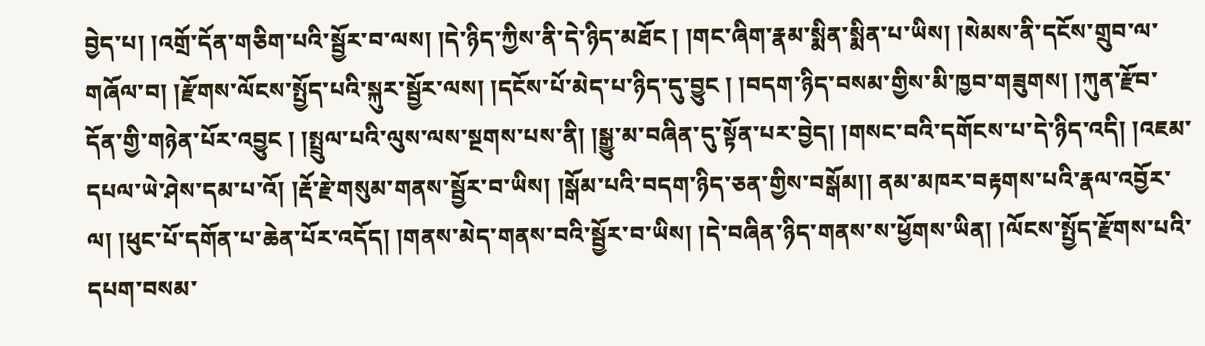བྱེད་པ། །འགྲོ་དོན་གཅིག་པའི་སྦྱོར་བ་ལས། །དེ་ཉིད་ཀྱིས་ནི་དེ་ཉིད་མཐོང ། །གང་ཞིག་རྣམ་སྨིན་སྨིན་པ་ཡིས། །སེམས་ནི་དངོས་གྲུབ་ལ་གཞོལ་བ། །རྫོགས་ལོངས་སྤྱོད་པའི་སྐུར་སྦྱོར་ལས། །དངོས་པོ་མེད་པ་ཉིད་དུ་བྱུང ། །བདག་ཉིད་བསམ་གྱིས་མི་ཁྱབ་གཟུགས། །ཀུན་རྫོབ་དོན་གྱི་གཉེན་པོར་འབྱུང ། །སྤྲུལ་པའི་ལུས་ལས་སྔགས་པས་ནི། །སྒྱུ་མ་བཞིན་དུ་སྟོན་པར་བྱེད། །གསང་བའི་དགོངས་པ་དེ་ཉིད་འདི། །འཇམ་དཔལ་ཡེ་ཤེས་དམ་པ་འོ། །རྡོ་རྗེ་གསུམ་གནས་སྦྱོར་བ་ཡིས། །སྒོམ་པའི་བདག་ཉིད་ཅན་གྱིས་བསྒོམ།། ནམ་མཁར་བརྟགས་པའི་རྣལ་འབྱོར་ལ། །ཕུང་པོ་དགོན་པ་ཆེན་པོར་འདོད། །གནས་མེད་གནས་བའི་སྦྱོར་བ་ཡིས། །དེ་བཞིན་ཉིད་གནས་ས་ཕྱོགས་ཡིན། །ལོངས་སྤྱོད་རྫོགས་པའི་དཔག་བསམ་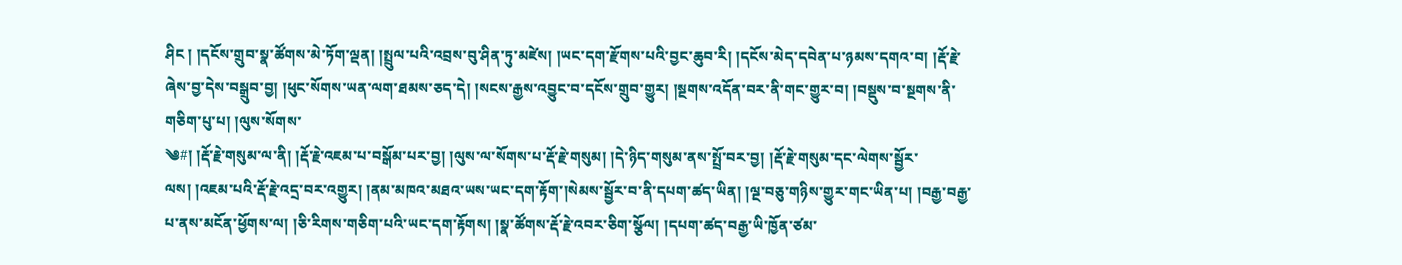ཤིང ། །དངོས་གྲུབ་སྣ་ཚོགས་མེ་ཏོག་ལྡན། །སྤྲུལ་པའི་འབྲས་བུ་ཤིན་ཏུ་མཛེས། །ཡང་དག་རྫོགས་པའི་བྱང་ཆུབ་རི། །དངོས་མེད་དབེན་པ་ཉམས་དགའ་བ། །རྡོ་རྗེ་ཞེས་བྱ་དེས་བསྒྲུབ་བྱ། །ཕུང་སོགས་ཡན་ལག་ཐམས་ཅད་དེ། །སངས་རྒྱས་འབྱུང་བ་དངོས་གྲུབ་གྱུར། །སྔགས་འདོན་བར་ནི་གང་གྱུར་བ། །བསྡུས་བ་སྔགས་ནི་གཅིག་པུ་པ། །ལུས་སོགས་
༄#། །རྡོ་རྗེ་གསུམ་ལ་ནི། །རྡོ་རྗེ་འཇམ་པ་བསྒོམ་པར་བྱ། །ལུས་ལ་སོགས་པ་རྡོ་རྗེ་གསུམ། །དེ་ཉིད་གསུམ་ནས་སྤྲོ་བར་བྱ། །རྡོ་རྗེ་གསུམ་དང་ལེགས་སྦྱོར་ལས། །འཇམ་པའི་རྡོ་རྗེ་འདྲ་བར་འགྱུར། །ནམ་མཁའ་མཐའ་ཡས་ཡང་དག་རྟོག་།སེམས་སྦྱོར་བ་ནི་དཔག་ཚད་ཡིན། །ལྔ་བཅུ་གཉིས་གྱུར་གང་ཡིན་པ། །བརྒྱ་བརྒྱ་པ་ནས་མངོན་ཕྱོགས་ལ། །ཅི་རིགས་གཅིག་པའི་ཡང་དག་རྟོགས། །སྣ་ཚོགས་རྡོ་རྗེ་འབར་ཅིག་སྩོལ། །དཔག་ཚད་བརྒྱ་ཡི་ཁྱོན་ཙམ་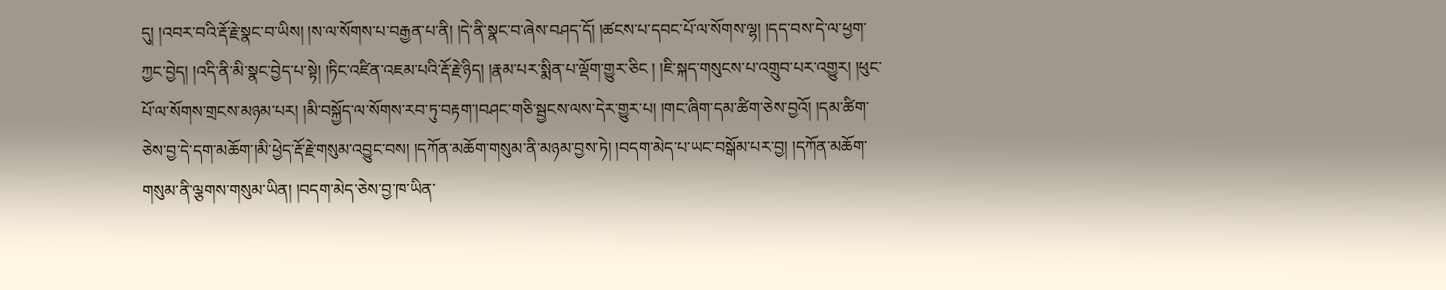དུ། །འབར་བའི་རྡོ་རྗེ་སྣང་བ་ཡིས། །ས་ལ་སོགས་པ་བརྒྱན་པ་ནི། །དེ་ནི་སྣང་བ་ཞེས་བཤད་དོ། །ཚངས་པ་དབང་པོ་ལ་སོགས་ལྷ། །དད་བས་དེ་ལ་ཕྱག་ཀྱང་བྱེད། །འདི་ནི་མི་སྣང་བྱེད་པ་སྟེ། །ཏིང་འཛིན་འཇམ་པའི་རྡོ་རྗེ་ཉིད། །རྣམ་པར་སྨིན་པ་ལྡོག་གྱུར་ཅིང ། །ཇི་སྐད་གསུངས་པ་འགྲུབ་པར་འགྱུར། །ཕུང་པོ་ལ་སོགས་གྲངས་མཉམ་པར། །མི་བསྐྱོད་ལ་སོགས་རབ་ཏུ་བརྟག་།བཤང་གཅི་སྦྱངས་ལས་དེར་གྱུར་པ། །གང་ཞིག་དམ་ཚིག་ཅེས་བྱའོ། །དམ་ཚིག་ཅེས་བྱ་དེ་དག་མཆོག་།མི་ཕྱེད་རྡོ་རྗེ་གསུམ་འབྱུང་བས། །དཀོན་མཆོག་གསུམ་ནི་མཉམ་བྱས་ཏེ། །བདག་མེད་པ་ཡང་བསྒོམ་པར་བྱ། །དཀོན་མཆོག་གསུམ་ནི་ལྕགས་གསུམ་ཡིན། །བདག་མེད་ཅེས་བྱ་ཁ་ཡིན་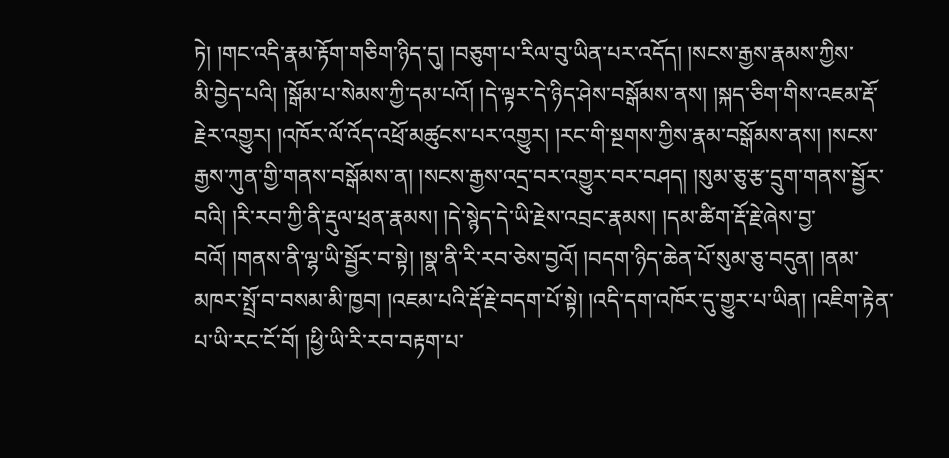ཏེ། །གང་འདི་རྣམ་རྟོག་གཅིག་ཉིད་དུ། །བཅུག་པ་རིལ་བུ་ཡིན་པར་འདོད། །སངས་རྒྱས་རྣམས་ཀྱིས་
མི་བྱེད་པའི། །སྒོམ་པ་སེམས་ཀྱི་དམ་པའོ། །དེ་ལྟར་དེ་ཉིད་ཤེས་བསྒོམས་ནས། །སྐད་ཅིག་གིས་འཇམ་རྡོ་རྗེར་འགྱུར། །འཁོར་ལོ་འོད་འཕྲོ་མཚུངས་པར་འགྱུར། །རང་གི་སྔགས་ཀྱིས་རྣམ་བསྒོམས་ནས། །སངས་རྒྱས་ཀུན་གྱི་གནས་བསྒོམས་ན། །སངས་རྒྱས་འདྲ་བར་འགྱུར་བར་བཤད། །སུམ་ཅུ་རྩ་དྲུག་གནས་སྦྱོར་བའི། །རི་རབ་ཀྱི་ནི་རྡུལ་ཕྲན་རྣམས། །དེ་སྙེད་དེ་ཡི་རྗེས་འབྲང་རྣམས། །དམ་ཚིག་རྡོ་རྗེ་ཞེས་བྱ་བའོ། །གནས་ནི་ལྷ་ཡི་སྦྱོར་བ་སྟེ། །སྣ་ནི་རི་རབ་ཅེས་བྱའོ། །བདག་ཉིད་ཆེན་པོ་སུམ་ཅུ་བདུན། །ནམ་མཁར་སྤྲོ་བ་བསམ་མི་ཁྱབ། །འཇམ་པའི་རྡོ་རྗེ་བདག་པོ་སྟེ། །འདི་དག་འཁོར་དུ་གྱུར་པ་ཡིན། །འཇིག་རྟེན་པ་ཡི་རང་ངོ་བོ། །ཕྱི་ཡི་རི་རབ་བརྟག་པ་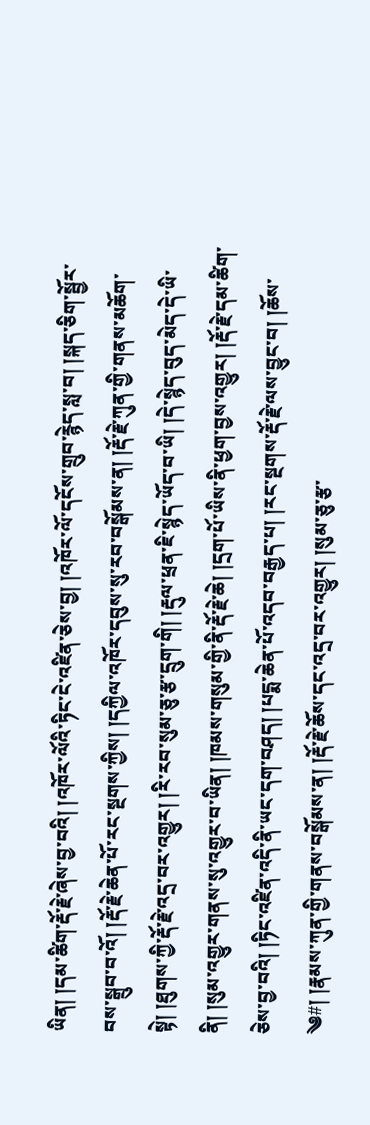ཡིན། །དམ་ཚིག་རྡོ་རྗེ་ཞེས་བྱ་བའི། །འཁོར་ལོའི་ཏིང་ངེ་འཛིན་ཅེས་བྱ། །འཁོར་ལོ་དངོས་གྲུབ་རྙེད་སླ་བ། །སྐད་ཅིག་སྦྱོར་བས་སྒྲུབ་བ་འོ། །རྡོ་རྗེ་ཆེན་པོ་རང་སྔགས་ཀྱིས། །དཀྱིལ་འཁོར་དབུས་སུ་རབ་བསྒོམས་ན། །རྡོ་རྗེ་ཀུན་གྱི་གནས་མཆོག་སྟེ། །ཐུགས་ཀྱི་རྡོ་རྗེ་འདྲ་བར་འགྱུར། །རི་རབ་སུམ་ཅུ་རྩ་དྲུག་གི། །རྡུལ་ཕྲན་ཇི་སྙེད་ཡོད་བ་ཡི། །དེ་སྙེད་བུད་མེད་དེ་ཡི་ནི། །སུམ་འགྱུར་གནས་སུ་འགྱུར་བ་ཡིན། །ཁམས་གསུམ་གྱི་ནི་རྡོ་རྗེ་ཆེ། །དྲག་པོ་ཡིས་ནི་ཕྱག་བྱས་འགྱུར། །རྡོ་རྗེ་དམ་ཚིག་ཅེས་བྱ་བའི། །ཏིང་འཛིན་འདི་ནི་ཡང་དག་བཤད། །པདྨ་ཆེན་པོ་འདབ་བརྒྱད་པ། །རང་སྔགས་རྡོ་རྗེ་ལས་བྱུང་བ། །ཆོས་
༄#། །རྣམས་ཀུན་གྱི་གནས་བསྒོམས་ན། །རྡོ་རྗེ་ཆོས་དང་འདྲ་བར་འགྱུར། །སུམ་ཅུ་རྩ་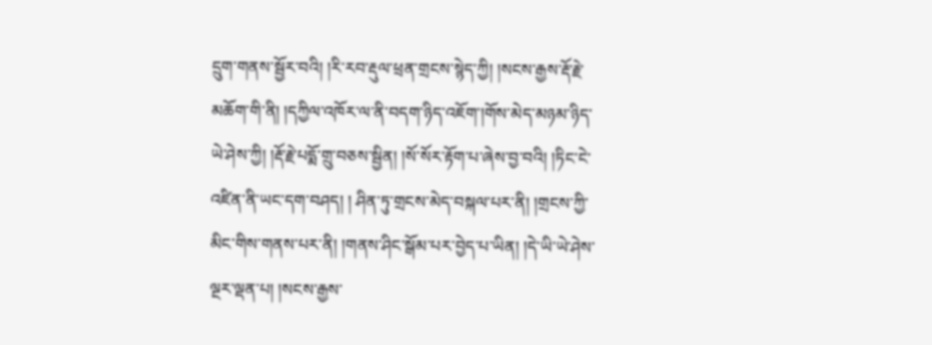དྲུག་གནས་སྦྱོར་བའི། །རི་རབ་རྡུལ་ཕྲན་གྲངས་སྙེད་ཀྱི། །སངས་རྒྱས་རྡོ་རྗེ་མཆོག་གི་ནི། །དཀྱིལ་འཁོར་ལ་ནི་བདག་ཉིད་འཇོག་།གོས་མེད་མཉམ་ཉིད་ཡེ་ཤེས་ཀྱི། །རྡོ་རྗེ་པདྨོ་གྲུ་བཅས་སྦྱིན། །སོ་སོར་རྟོག་པ་ཞེས་བྱ་བའི། །ཏིང་ངེ་འཛིན་ནི་ཡང་དག་བཤད། ། ཤིན་ཏུ་གྲངས་མེད་བསྐལ་པར་ནི། །གྲངས་ཀྱི་མིང་གིས་གནས་པར་ནི། །གནས་ཤིང་སྒོམ་པར་བྱེད་པ་ཡིན། །དེ་ཡི་ཡེ་ཤེས་ལྔར་ལྡན་པ། །སངས་རྒྱས་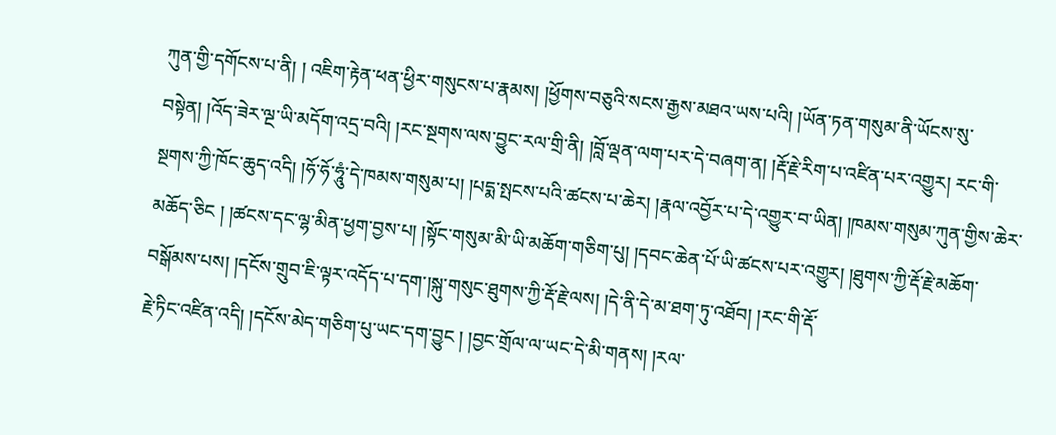ཀུན་གྱི་དགོངས་པ་ནི། ། འཇིག་རྟེན་ཕན་ཕྱིར་གསུངས་པ་རྣམས། །ཕྱོགས་བཅུའི་སངས་རྒྱས་མཐའ་ཡས་པའི། །ཡོན་ཏན་གསུམ་ནི་ཡོངས་སུ་བསྟེན། །འོད་ཟེར་ལྔ་ཡི་མདོག་འདྲ་བའི། །རང་སྔགས་ལས་བྱུང་རལ་གྲི་ནི། །བློ་ལྡན་ལག་པར་དེ་བཞག་ན། །རྡོ་རྗེ་རིག་པ་འཛིན་པར་འགྱུར། རང་གི་སྔགས་ཀྱི་ཁོང་ཆུད་འདི། །ཧོ་ཧོ་ཧཱུཾ་དེ་ཁམས་གསུམ་པ། །པདྨ་སྤངས་པའི་ཚངས་པ་ཆེར། །རྣལ་འབྱོར་པ་དེ་འགྱུར་བ་ཡིན། །ཁམས་གསུམ་ཀུན་གྱིས་ཆེར་མཆོད་ཅིང ། །ཚངས་དང་ལྷ་མིན་ཕྱག་བྱས་པ། །སྟོང་གསུམ་མི་ཡི་མཆོག་གཅིག་པུ། །དབང་ཆེན་པོ་ཡི་ཚངས་པར་འགྱུར། །ཐུགས་ཀྱི་རྡོ་རྗེ་མཆོག་བསྒོམས་པས། །དངོས་གྲུབ་ཇི་ལྟར་འདོད་པ་དག་།སྐུ་གསུང་ཐུགས་ཀྱི་རྡོ་རྗེ་ལས། །དེ་ནི་དེ་མ་ཐག་ཏུ་འཐོབ། །རང་གི་རྡོ་
རྗེ་ཏིང་འཛིན་འདི། །དངོས་མེད་གཅིག་པུ་ཡང་དག་བྱུང ། །བྱང་གྲོལ་ལ་ཡང་དེ་མི་གནས། །རལ་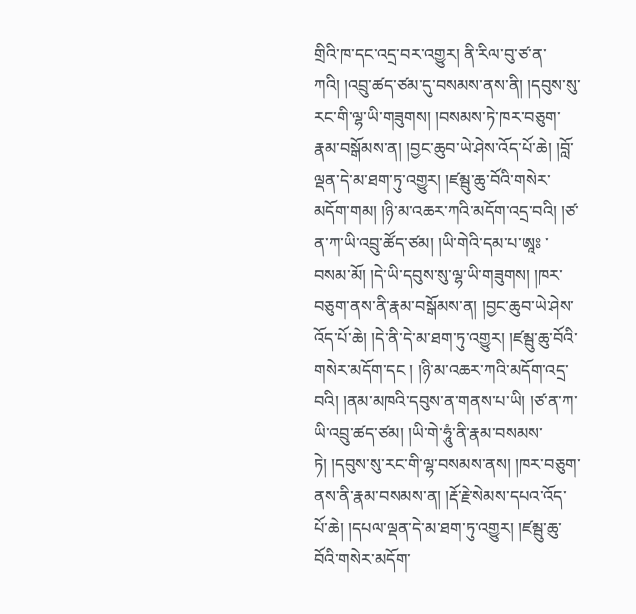གྲིའི་ཁ་དང་འདྲ་བར་འགྱུར། ནི་རིལ་བུ་ཙ་ན་ཀའི། །འབྲུ་ཚད་ཙམ་དུ་བསམས་ནས་ནི། །དབུས་སུ་རང་གི་ལྷ་ཡི་གཟུགས། །བསམས་ཏེ་ཁར་བཅུག་རྣམ་བསྒོམས་ན། །བྱང་ཆུབ་ཡེ་ཤེས་འོད་པོ་ཆེ། །བློ་ལྡན་དེ་མ་ཐག་ཏུ་འགྱུར། །ཛམྦུ་ཆུ་བོའི་གསེར་མདོག་གམ། །ཉི་མ་འཆར་ཀའི་མདོག་འདྲ་བའི། །ཙ་ན་ཀ་ཡི་འབྲུ་ཚོད་ཙམ། །ཡི་གེའི་དམ་པ་ཨཱཿ ་བསམ་མོ། །དེ་ཡི་དབུས་སུ་ལྷ་ཡི་གཟུགས། །ཁར་བཅུག་ནས་ནི་རྣམ་བསྒོམས་ན། །བྱང་ཆུབ་ཡེ་ཤེས་འོད་པོ་ཆེ། །དེ་ནི་དེ་མ་ཐག་ཏུ་འགྱུར། །ཛམྦུ་ཆུ་བོའི་གསེར་མདོག་དང ། །ཉི་མ་འཆར་ཀའི་མདོག་འདྲ་བའི། །ནམ་མཁའི་དབུས་ན་གནས་པ་ཡི། །ཙ་ན་ཀ་ཡི་འབྲུ་ཚད་ཙམ། །ཡི་གེ་ཧཱུཾ་ནི་རྣམ་བསམས་ཏེ། །དབུས་སུ་རང་གི་ལྷ་བསམས་ནས། །ཁར་བཅུག་ནས་ནི་རྣམ་བསམས་ན། །རྡོ་རྗེ་སེམས་དཔའ་འོད་པོ་ཆེ། །དཔལ་ལྡན་དེ་མ་ཐག་ཏུ་འགྱུར། །ཛམྦུ་ཆུ་བོའི་གསེར་མདོག་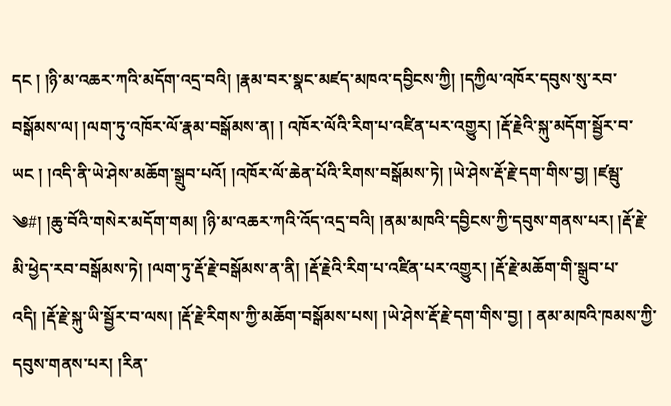དང ། །ཉི་མ་འཆར་ཀའི་མདོག་འདྲ་བའི། །རྣམ་བར་སྣང་མཛད་མཁའ་དབྱིངས་ཀྱི། །དཀྱིལ་འཁོར་དབུས་སུ་རབ་བསྒོམས་ལ། །ལག་ཏུ་འཁོར་ལོ་རྣམ་བསྒོམས་ན། ། འཁོར་ལོའི་རིག་པ་འཛིན་པར་འགྱུར། །རྡོ་རྗེའི་སྐུ་མདོག་སྦྱོར་བ་ཡང ། །འདི་ནི་ཡེ་ཤེས་མཆོག་སྒྲུབ་པའོ། །འཁོར་ལོ་ཆེན་པོའི་རིགས་བསྒོམས་ཏེ། །ཡེ་ཤེས་རྡོ་རྗེ་དག་གིས་བྱ། །ཛམྦུ་
༄#། །ཆུ་བོའི་གསེར་མདོག་གམ། །ཉི་མ་འཆར་ཀའི་འོད་འདྲ་བའི། །ནམ་མཁའི་དབྱིངས་ཀྱི་དབུས་གནས་པར། །རྡོ་རྗེ་མི་ཕྱེད་རབ་བསྒོམས་ཏེ། །ལག་ཏུ་རྡོ་རྗེ་བསྒོམས་ན་ནི། །རྡོ་རྗེའི་རིག་པ་འཛིན་པར་འགྱུར། །རྡོ་རྗེ་མཆོག་གི་སྒྲུབ་པ་འདི། །རྡོ་རྗེ་སྐུ་ཡི་སྦྱོར་བ་ལས། །རྡོ་རྗེ་རིགས་ཀྱི་མཆོག་བསྒོམས་པས། །ཡེ་ཤེས་རྡོ་རྗེ་དག་གིས་བྱ། ། ནམ་མཁའི་ཁམས་ཀྱི་དབུས་གནས་པར། །རིན་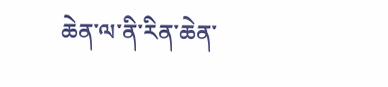ཆེན་ལ་ནི་རིན་ཆེན་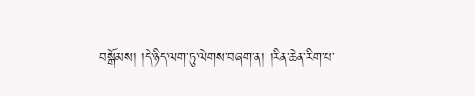བསྒོམས། །དེ་ཉིད་ལག་ཏུ་ལེགས་བཞག་ན། །རིན་ཆེན་རིག་པ་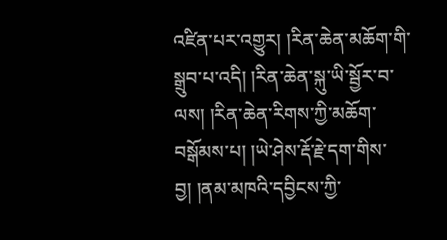འཛིན་པར་འགྱུར། །རིན་ཆེན་མཆོག་གི་སྒྲུབ་པ་འདི། །རིན་ཆེན་སྐུ་ཡི་སྦྱོར་བ་ལས། །རིན་ཆེན་རིགས་ཀྱི་མཆོག་བསྒོམས་པ། །ཡེ་ཤེས་རྡོ་རྗེ་དག་གིས་བྱ། །ནམ་མཁའི་དབྱིངས་ཀྱི་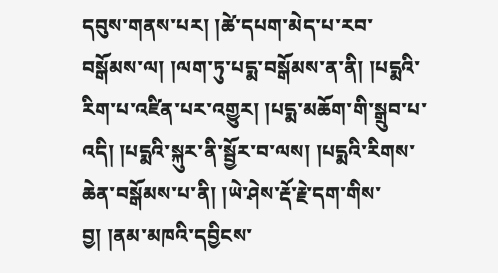དབུས་གནས་པར། །ཚེ་དཔག་མེད་པ་རབ་བསྒོམས་ལ། །ལག་ཏུ་པདྨ་བསྒོམས་ན་ནི། །པདྨའི་རིག་པ་འཛིན་པར་འགྱུར། །པདྨ་མཆོག་གི་སྒྲུབ་པ་འདི། །པདྨའི་སྐུར་ནི་སྦྱོར་བ་ལས། །པདྨའི་རིགས་ཆེན་བསྒོམས་པ་ནི། །ཡེ་ཤེས་རྡོ་རྗེ་དག་གིས་བྱ། །ནམ་མཁའི་དབྱིངས་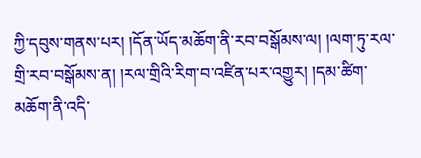ཀྱི་དབུས་གནས་པར། །དོན་ཡོད་མཆོག་ནི་རབ་བསྒོམས་ལ། །ལག་ཏུ་རལ་གྲི་རབ་བསྒོམས་ན། །རལ་གྲིའི་རིག་བ་འཛིན་པར་འགྱུར། །དམ་ཚིག་མཆོག་ནི་འདི་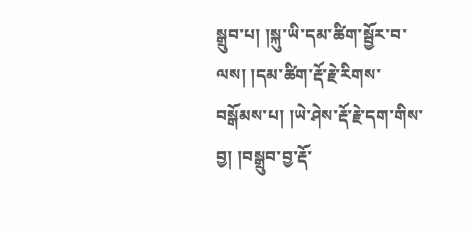སྒྲུབ་པ། །སྐུ་ཡི་དམ་ཚིག་སྦྱོར་བ་ལས། །དམ་ཚིག་རྡོ་རྗེ་རིགས་བསྒོམས་པ། །ཡེ་ཤེས་རྡོ་རྗེ་དག་གིས་བྱ། །བསྒྲུབ་བྱ་རྡོ་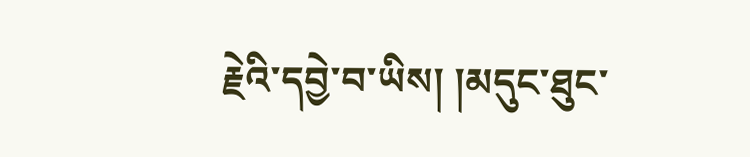རྗེའི་དབྱེ་བ་ཡིས། །མདུང་ཐུང་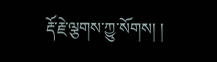རྡོ་རྗེ་ལྕགས་ཀྱུ་སོགས། །